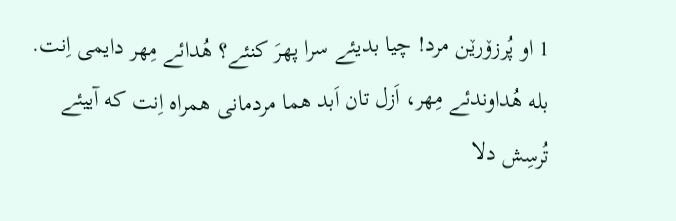1 او پُرزۆرێن مرد! چیا بدیئے سرا پهرَ کنئے؟ هُدائے مِهر دایمی اِنت.
بله هُداوندئے مِهر، اَزل تان اَبد هما مردمانی همراه اِنت که آییئے تُرسِش دلا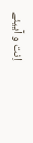اِنت و آییئے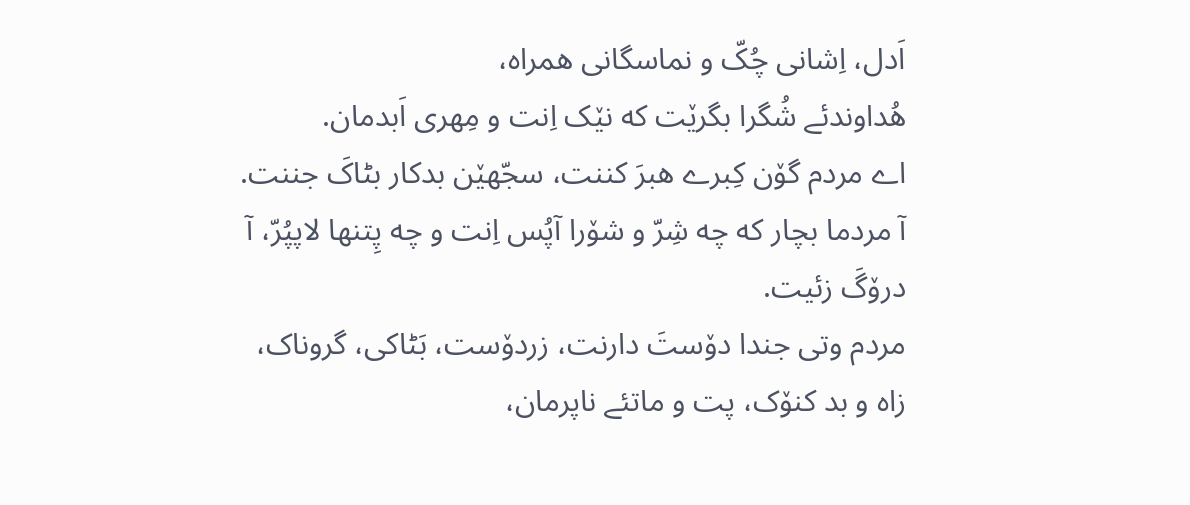اَدل، اِشانی چُکّ و نماسگانی همراه،
هُداوندئے شُگرا بگرێت که نێک اِنت و مِهری اَبدمان.
اے مردم گۆن کِبرے هبرَ کننت، سجّهێن بدکار بٹاکَ جننت.
آ مردما بچار که چه شِرّ و شۆرا آپُس اِنت و چه پِتنها لاپپُرّ، آ درۆگَ زئیت.
مردم وتی جندا دۆستَ دارنت، زردۆست، بَٹاکی، گروناک، زاه و بد کنۆک، پت و ماتئے ناپرمان،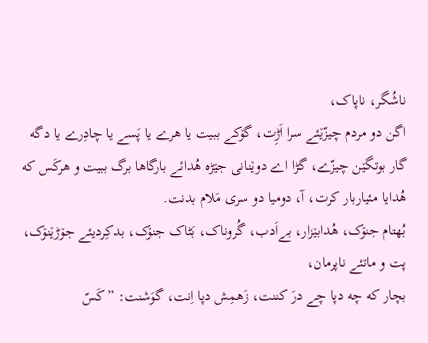ناشُگر، ناپاک،
اگن دو مردم چیزّێئے سرا اَڑِت، گۆکے ببیت یا هرے یا پَسے یا چادِرے یا دگه گار بوتگێن چیزّے، گڑا اے دوێنانی جێڑه هُدائے بارگاها برگ ببیت و هرکَس که هُدایا مئیاربار کرت، آ، دومیا دو سری مَلام بدنت.
بُهتام جنۆک، هُدابێزار، بےاَدب، گُروناک، بَٹاک جنۆک، بدکِردیئے جۆڑێنۆک، پت و ماتئے ناپرمان،
بچار که چه دپا چے درَ کننت، زَهمِش دپا اِنت، گوَشنت: ”کَسّ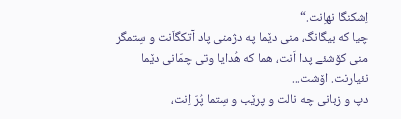اِشکنگا نهاِنت.“
چیا که بیگانگ، منی دێما په دژمنی پاد آتکگاَنت و سِتمگر منی کۆشئے پدا اَنت، هما که هُدایا وتی چمّانی دێما نئیارنت. اۆشت...
دپ و زبانی چه نالت و پرێب و سِتما پُرّ اِنت،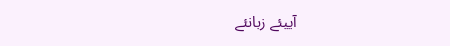آییئے زبانئے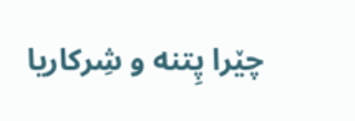چێرا پِتنه و شِرکاریا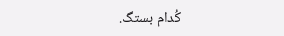کُدام بستگ.